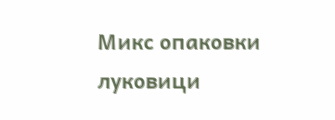Микс опаковки луковици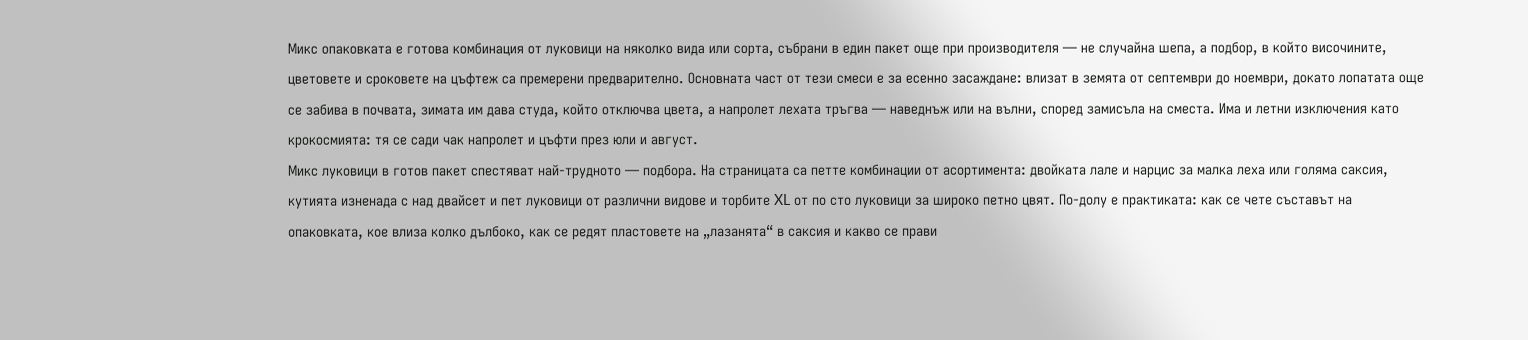Микс опаковката е готова комбинация от луковици на няколко вида или сорта, събрани в един пакет още при производителя — не случайна шепа, а подбор, в който височините, цветовете и сроковете на цъфтеж са премерени предварително. Основната част от тези смеси е за есенно засаждане: влизат в земята от септември до ноември, докато лопатата още се забива в почвата, зимата им дава студа, който отключва цвета, а напролет лехата тръгва — наведнъж или на вълни, според замисъла на сместа. Има и летни изключения като крокосмията: тя се сади чак напролет и цъфти през юли и август.
Микс луковици в готов пакет спестяват най-трудното — подбора. На страницата са петте комбинации от асортимента: двойката лале и нарцис за малка леха или голяма саксия, кутията изненада с над двайсет и пет луковици от различни видове и торбите XL от по сто луковици за широко петно цвят. По-долу е практиката: как се чете съставът на опаковката, кое влиза колко дълбоко, как се редят пластовете на „лазанята“ в саксия и какво се прави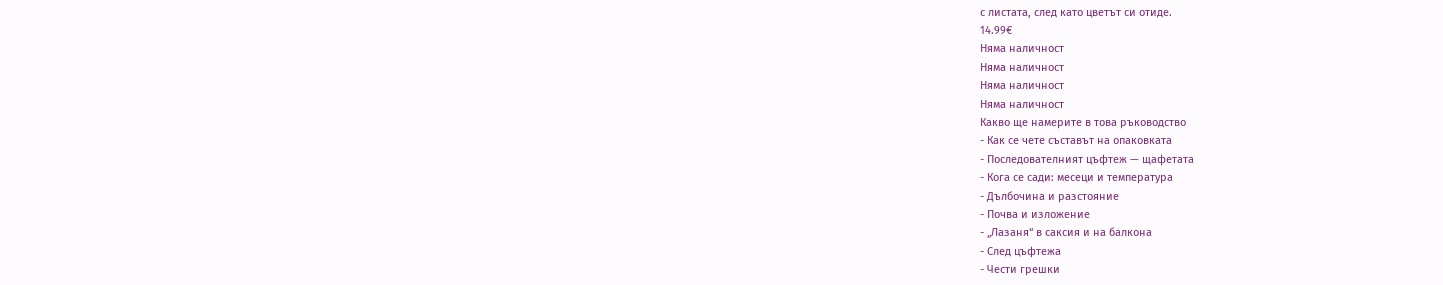с листата, след като цветът си отиде.
14.99€
Няма наличност
Няма наличност
Няма наличност
Няма наличност
Какво ще намерите в това ръководство
- Как се чете съставът на опаковката
- Последователният цъфтеж — щафетата
- Кога се сади: месеци и температура
- Дълбочина и разстояние
- Почва и изложение
- „Лазаня“ в саксия и на балкона
- След цъфтежа
- Чести грешки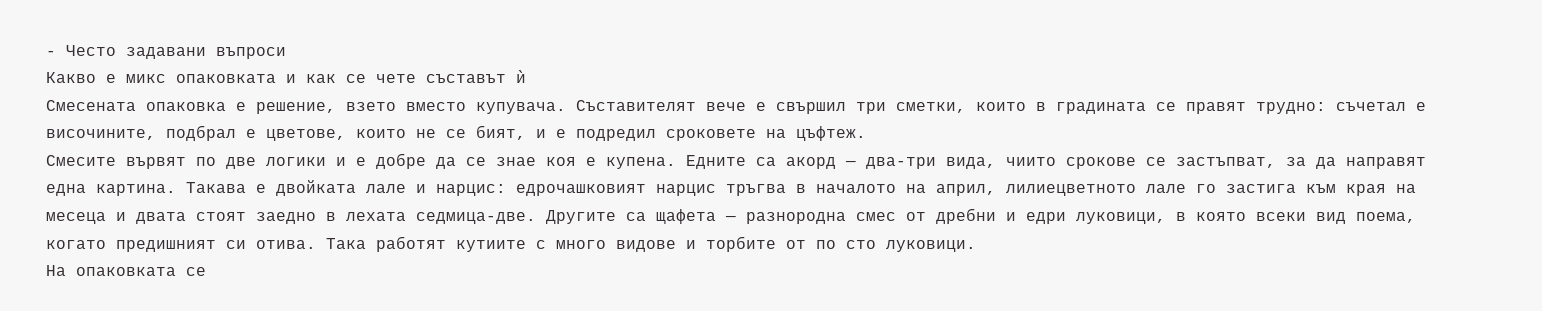- Често задавани въпроси
Какво е микс опаковката и как се чете съставът ѝ
Смесената опаковка е решение, взето вместо купувача. Съставителят вече е свършил три сметки, които в градината се правят трудно: съчетал е височините, подбрал е цветове, които не се бият, и е подредил сроковете на цъфтеж.
Смесите вървят по две логики и е добре да се знае коя е купена. Едните са акорд — два-три вида, чиито срокове се застъпват, за да направят една картина. Такава е двойката лале и нарцис: едрочашковият нарцис тръгва в началото на април, лилиецветното лале го застига към края на месеца и двата стоят заедно в лехата седмица-две. Другите са щафета — разнородна смес от дребни и едри луковици, в която всеки вид поема, когато предишният си отива. Така работят кутиите с много видове и торбите от по сто луковици.
На опаковката се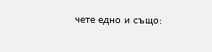чете едно и също: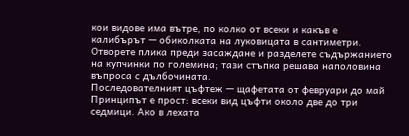кои видове има вътре, по колко от всеки и какъв е калибърът — обиколката на луковицата в сантиметри. Отворете плика преди засаждане и разделете съдържанието на купчинки по големина; тази стъпка решава наполовина въпроса с дълбочината.
Последователният цъфтеж — щафетата от февруари до май
Принципът е прост: всеки вид цъфти около две до три седмици. Ако в лехата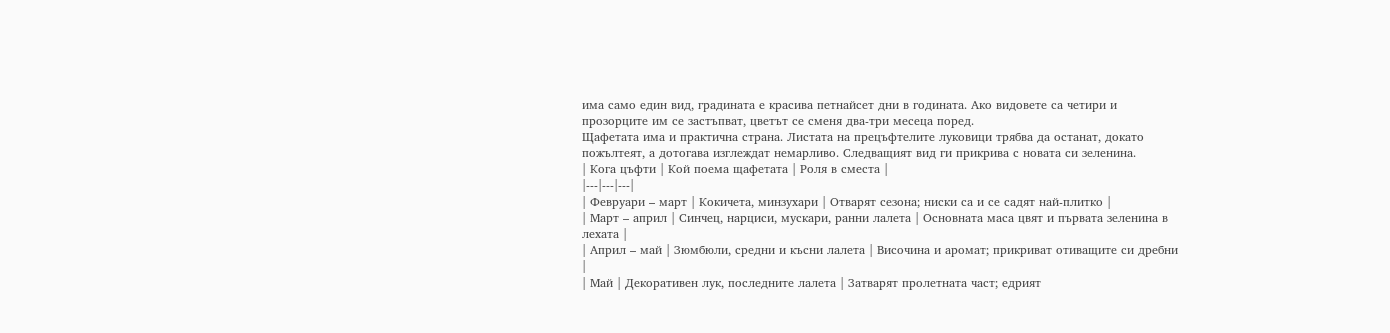има само един вид, градината е красива петнайсет дни в годината. Ако видовете са четири и прозорците им се застъпват, цветът се сменя два-три месеца поред.
Щафетата има и практична страна. Листата на прецъфтелите луковици трябва да останат, докато пожълтеят, а дотогава изглеждат немарливо. Следващият вид ги прикрива с новата си зеленина.
| Кога цъфти | Кой поема щафетата | Роля в сместа |
|---|---|---|
| Февруари – март | Кокичета, минзухари | Отварят сезона; ниски са и се садят най-плитко |
| Март – април | Синчец, нарциси, мускари, ранни лалета | Основната маса цвят и първата зеленина в лехата |
| Април – май | Зюмбюли, средни и късни лалета | Височина и аромат; прикриват отиващите си дребни |
| Май | Декоративен лук, последните лалета | Затварят пролетната част; едрият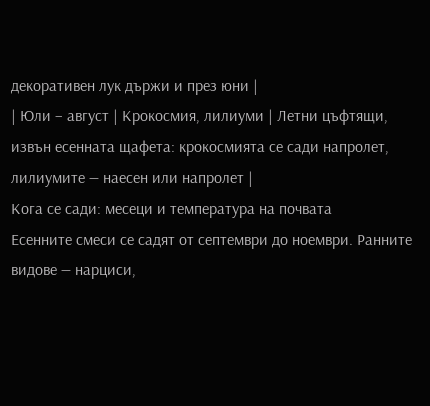декоративен лук държи и през юни |
| Юли – август | Крокосмия, лилиуми | Летни цъфтящи, извън есенната щафета: крокосмията се сади напролет, лилиумите — наесен или напролет |
Кога се сади: месеци и температура на почвата
Есенните смеси се садят от септември до ноември. Ранните видове — нарциси,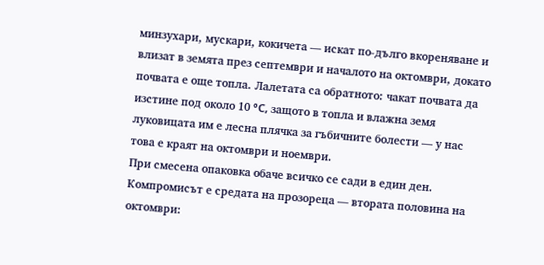минзухари, мускари, кокичета — искат по-дълго вкореняване и влизат в земята през септември и началото на октомври, докато почвата е още топла. Лалетата са обратното: чакат почвата да изстине под около 10 °C, защото в топла и влажна земя луковицата им е лесна плячка за гъбичните болести — у нас това е краят на октомври и ноември.
При смесена опаковка обаче всичко се сади в един ден. Компромисът е средата на прозореца — втората половина на октомври: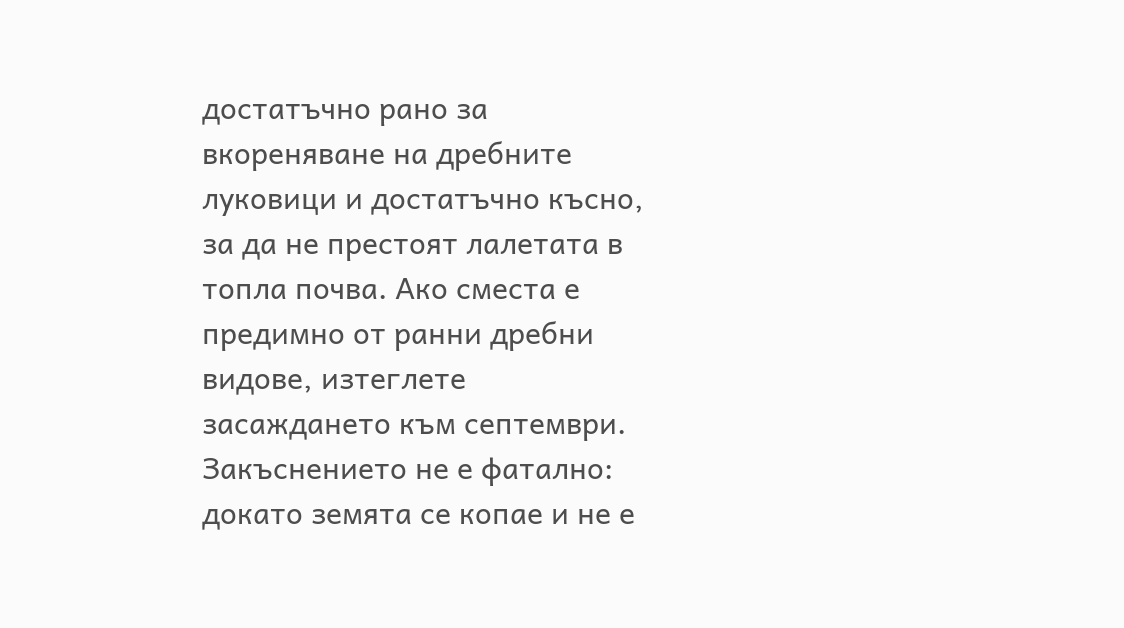достатъчно рано за вкореняване на дребните луковици и достатъчно късно, за да не престоят лалетата в топла почва. Ако сместа е предимно от ранни дребни видове, изтеглете засаждането към септември.
Закъснението не е фатално: докато земята се копае и не е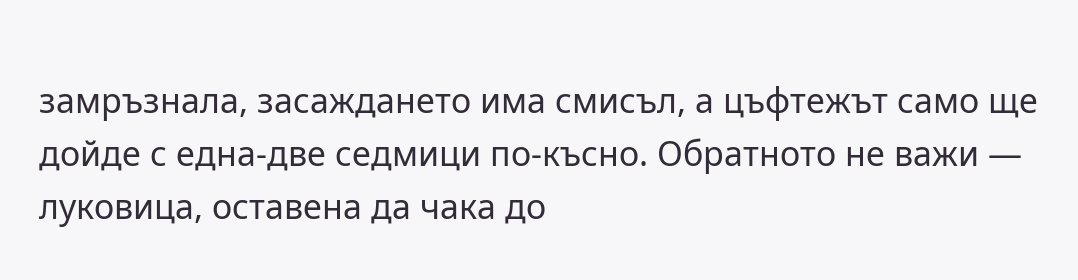замръзнала, засаждането има смисъл, а цъфтежът само ще дойде с една-две седмици по-късно. Обратното не важи — луковица, оставена да чака до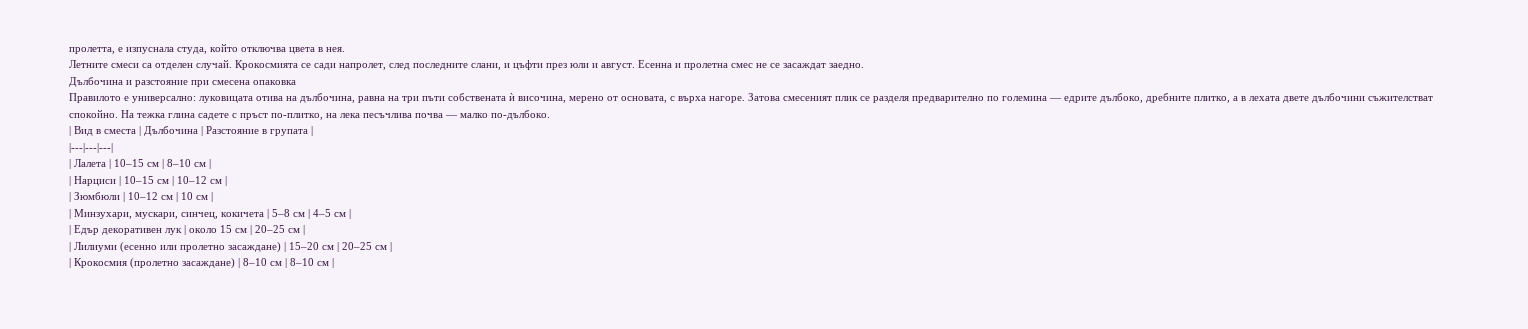пролетта, е изпуснала студа, който отключва цвета в нея.
Летните смеси са отделен случай. Крокосмията се сади напролет, след последните слани, и цъфти през юли и август. Есенна и пролетна смес не се засаждат заедно.
Дълбочина и разстояние при смесена опаковка
Правилото е универсално: луковицата отива на дълбочина, равна на три пъти собствената ѝ височина, мерено от основата, с върха нагоре. Затова смесеният плик се разделя предварително по големина — едрите дълбоко, дребните плитко, а в лехата двете дълбочини съжителстват спокойно. На тежка глина садете с пръст по-плитко, на лека песъчлива почва — малко по-дълбоко.
| Вид в сместа | Дълбочина | Разстояние в групата |
|---|---|---|
| Лалета | 10–15 см | 8–10 см |
| Нарциси | 10–15 см | 10–12 см |
| Зюмбюли | 10–12 см | 10 см |
| Минзухари, мускари, синчец, кокичета | 5–8 см | 4–5 см |
| Едър декоративен лук | около 15 см | 20–25 см |
| Лилиуми (есенно или пролетно засаждане) | 15–20 см | 20–25 см |
| Крокосмия (пролетно засаждане) | 8–10 см | 8–10 см |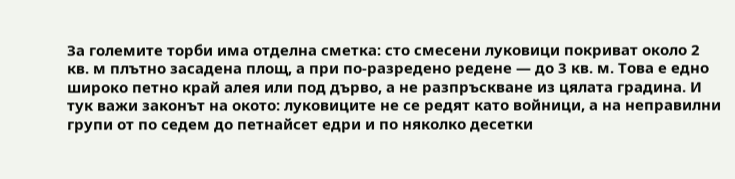За големите торби има отделна сметка: сто смесени луковици покриват около 2 кв. м плътно засадена площ, а при по-разредено редене — до 3 кв. м. Това е едно широко петно край алея или под дърво, а не разпръскване из цялата градина. И тук важи законът на окото: луковиците не се редят като войници, а на неправилни групи от по седем до петнайсет едри и по няколко десетки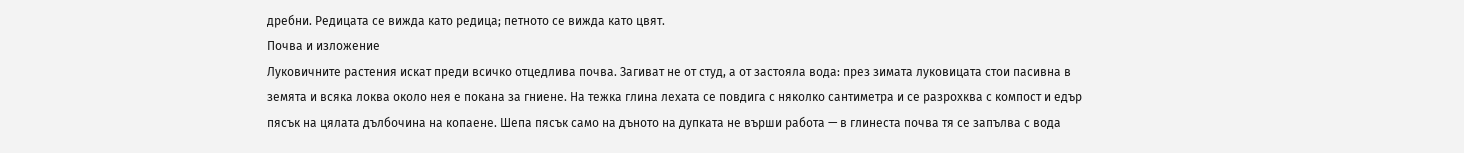дребни. Редицата се вижда като редица; петното се вижда като цвят.
Почва и изложение
Луковичните растения искат преди всичко отцедлива почва. Загиват не от студ, а от застояла вода: през зимата луковицата стои пасивна в земята и всяка локва около нея е покана за гниене. На тежка глина лехата се повдига с няколко сантиметра и се разрохква с компост и едър пясък на цялата дълбочина на копаене. Шепа пясък само на дъното на дупката не върши работа — в глинеста почва тя се запълва с вода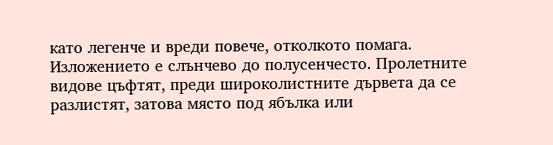като легенче и вреди повече, отколкото помага.
Изложението е слънчево до полусенчесто. Пролетните видове цъфтят, преди широколистните дървета да се разлистят, затова място под ябълка или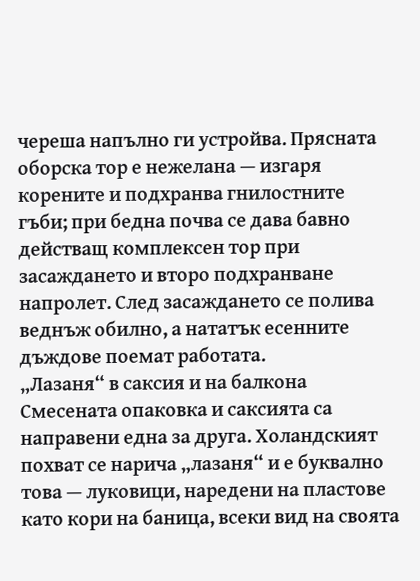череша напълно ги устройва. Прясната оборска тор е нежелана — изгаря корените и подхранва гнилостните гъби; при бедна почва се дава бавно действащ комплексен тор при засаждането и второ подхранване напролет. След засаждането се полива веднъж обилно, а нататък есенните дъждове поемат работата.
„Лазаня“ в саксия и на балкона
Смесената опаковка и саксията са направени една за друга. Холандският похват се нарича „лазаня“ и е буквално това — луковици, наредени на пластове като кори на баница, всеки вид на своята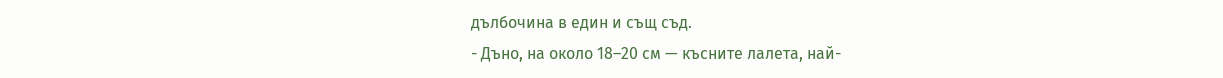дълбочина в един и същ съд.
- Дъно, на около 18–20 см — късните лалета, най-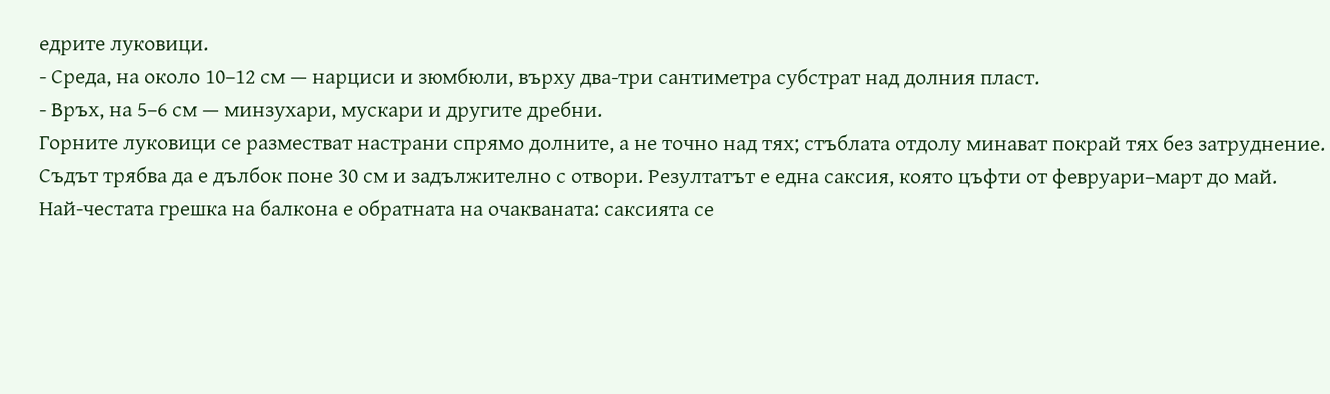едрите луковици.
- Среда, на около 10–12 см — нарциси и зюмбюли, върху два-три сантиметра субстрат над долния пласт.
- Връх, на 5–6 см — минзухари, мускари и другите дребни.
Горните луковици се разместват настрани спрямо долните, а не точно над тях; стъблата отдолу минават покрай тях без затруднение. Съдът трябва да е дълбок поне 30 см и задължително с отвори. Резултатът е една саксия, която цъфти от февруари–март до май.
Най-честата грешка на балкона е обратната на очакваната: саксията се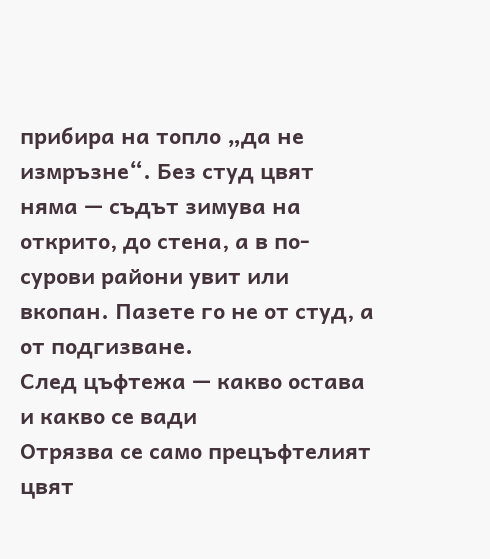прибира на топло „да не измръзне“. Без студ цвят няма — съдът зимува на открито, до стена, а в по-сурови райони увит или вкопан. Пазете го не от студ, а от подгизване.
След цъфтежа — какво остава и какво се вади
Отрязва се само прецъфтелият цвят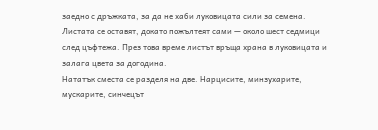заедно с дръжката, за да не хаби луковицата сили за семена. Листата се оставят, докато пожълтеят сами — около шест седмици след цъфтежа. През това време листът връща храна в луковицата и залага цвета за догодина.
Нататък сместа се разделя на две. Нарцисите, минзухарите, мускарите, синчецът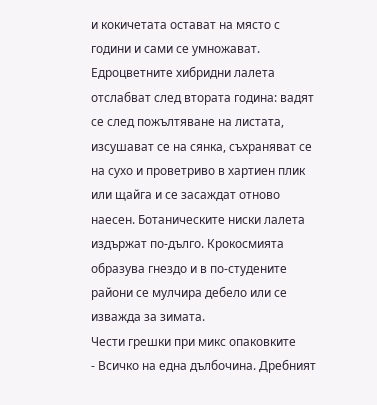и кокичетата остават на място с години и сами се умножават. Едроцветните хибридни лалета отслабват след втората година: вадят се след пожълтяване на листата, изсушават се на сянка, съхраняват се на сухо и проветриво в хартиен плик или щайга и се засаждат отново наесен. Ботаническите ниски лалета издържат по-дълго. Крокосмията образува гнездо и в по-студените райони се мулчира дебело или се изважда за зимата.
Чести грешки при микс опаковките
- Всичко на една дълбочина. Дребният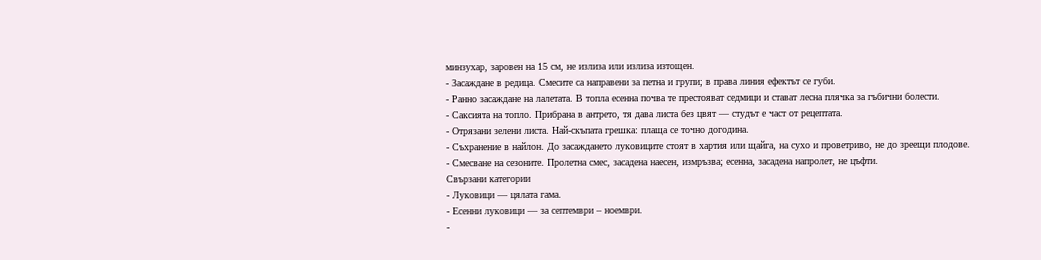минзухар, заровен на 15 см, не излиза или излиза изтощен.
- Засаждане в редица. Смесите са направени за петна и групи; в права линия ефектът се губи.
- Ранно засаждане на лалетата. В топла есенна почва те престояват седмици и стават лесна плячка за гъбични болести.
- Саксията на топло. Прибрана в антрето, тя дава листа без цвят — студът е част от рецептата.
- Отрязани зелени листа. Най-скъпата грешка: плаща се точно догодина.
- Съхранение в найлон. До засаждането луковиците стоят в хартия или щайга, на сухо и проветриво, не до зреещи плодове.
- Смесване на сезоните. Пролетна смес, засадена наесен, измръзва; есенна, засадена напролет, не цъфти.
Свързани категории
- Луковици — цялата гама.
- Есенни луковици — за септември – ноември.
-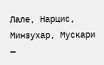Лале, Нарцис, Минзухар, Мускари —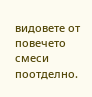видовете от повечето смеси поотделно.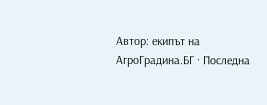Автор: екипът на АгроГрадина.БГ · Последна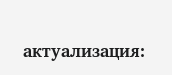актуализация: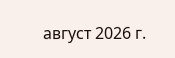август 2026 г.